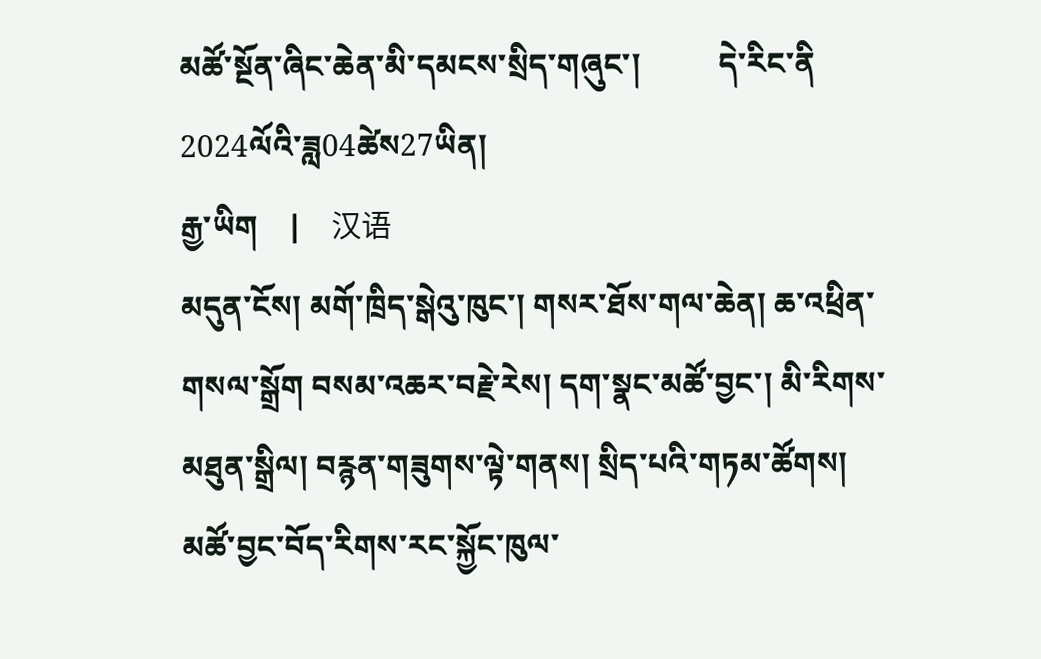མཚོ་སྔོན་ཞིང་ཆེན་མི་དམངས་སྲིད་གཞུང་།          དེ་རིང་ནི 2024ལོའི་ཟླ04ཚེས27ཡིན།
རྒྱ་ཡིག    |    汉语
མདུན་ངོས། མགོ་ཁྲིད་སྒེའུ་ཁུང་། གསར་ཐོས་གལ་ཆེན། ཆ་འཕྲིན་གསལ་སྒྲོག བསམ་འཆར་བརྗེ་རེས། དག་སྣང་མཚོ་བྱང་། མི་རིགས་མཐུན་སྒྲིལ། བརྙན་གཟུགས་ལྟེ་གནས། སྲིད་པའི་གཏམ་ཚོགས།
མཚོ་བྱང་བོད་རིགས་རང་སྐྱོང་ཁུལ་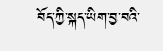བོད་ཀྱི་སྐད་ཡིག་བྱ་བའི་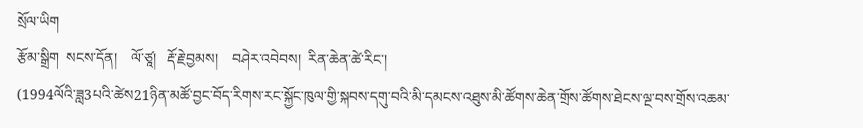སྲོལ་ཡིག
རྩོམ་སྒྲིག  སངས་དོན།    ལོ་ཙཱ།   རྡོ་རྗེ་བྱམས།    བཤེར་འབེབས།  རིན་ཆེན་ཚེ་རིང་།
(1994ལོའི་ཟླ3པའི་ཚེས21ཉིན་མཚོ་བྱང་བོད་རིགས་རང་སྐྱོང་ཁུལ་གྱི་སྐབས་དགུ་བའི་མི་དམངས་འཐུས་མི་ཚོགས་ཆེན་གྲོས་ཚོགས་ཐེངས་ལྔ་བས་གྲོས་འཆམ་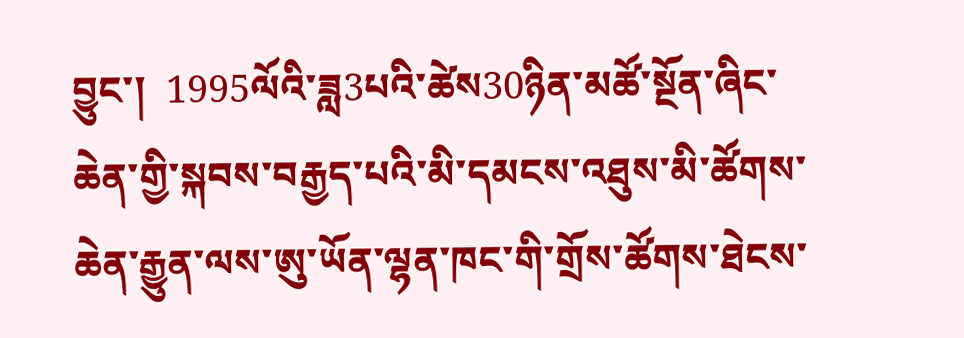བྱུང་།  1995ལོའི་ཟླ3པའི་ཚེས30ཉིན་མཚོ་སྔོན་ཞིང་ཆེན་གྱི་སྐབས་བརྒྱད་པའི་མི་དམངས་འཐུས་མི་ཚོགས་ཆེན་རྒྱུན་ལས་ཨུ་ཡོན་ལྷན་ཁང་གི་གྲོས་ཚོགས་ཐེངས་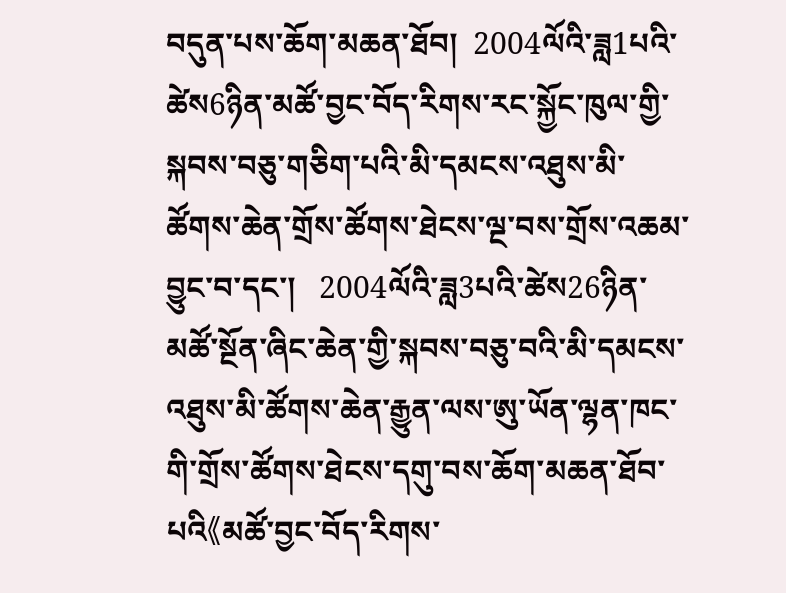བདུན་པས་ཆོག་མཆན་ཐོབ།  2004ལོའི་ཟླ1པའི་ཚེས6ཉིན་མཚོ་བྱང་བོད་རིགས་རང་སྐྱོང་ཁུལ་གྱི་སྐབས་བཅུ་གཅིག་པའི་མི་དམངས་འཐུས་མི་ཚོགས་ཆེན་གྲོས་ཚོགས་ཐེངས་ལྔ་བས་གྲོས་འཆམ་བྱུང་བ་དང་།   2004ལོའི་ཟླ3པའི་ཚེས26ཉིན་མཚོ་སྔོན་ཞིང་ཆེན་གྱི་སྐབས་བཅུ་བའི་མི་དམངས་འཐུས་མི་ཚོགས་ཆེན་རྒྱུན་ལས་ཨུ་ཡོན་ལྷན་ཁང་གི་གྲོས་ཚོགས་ཐེངས་དགུ་བས་ཆོག་མཆན་ཐོབ་པའི《མཚོ་བྱང་བོད་རིགས་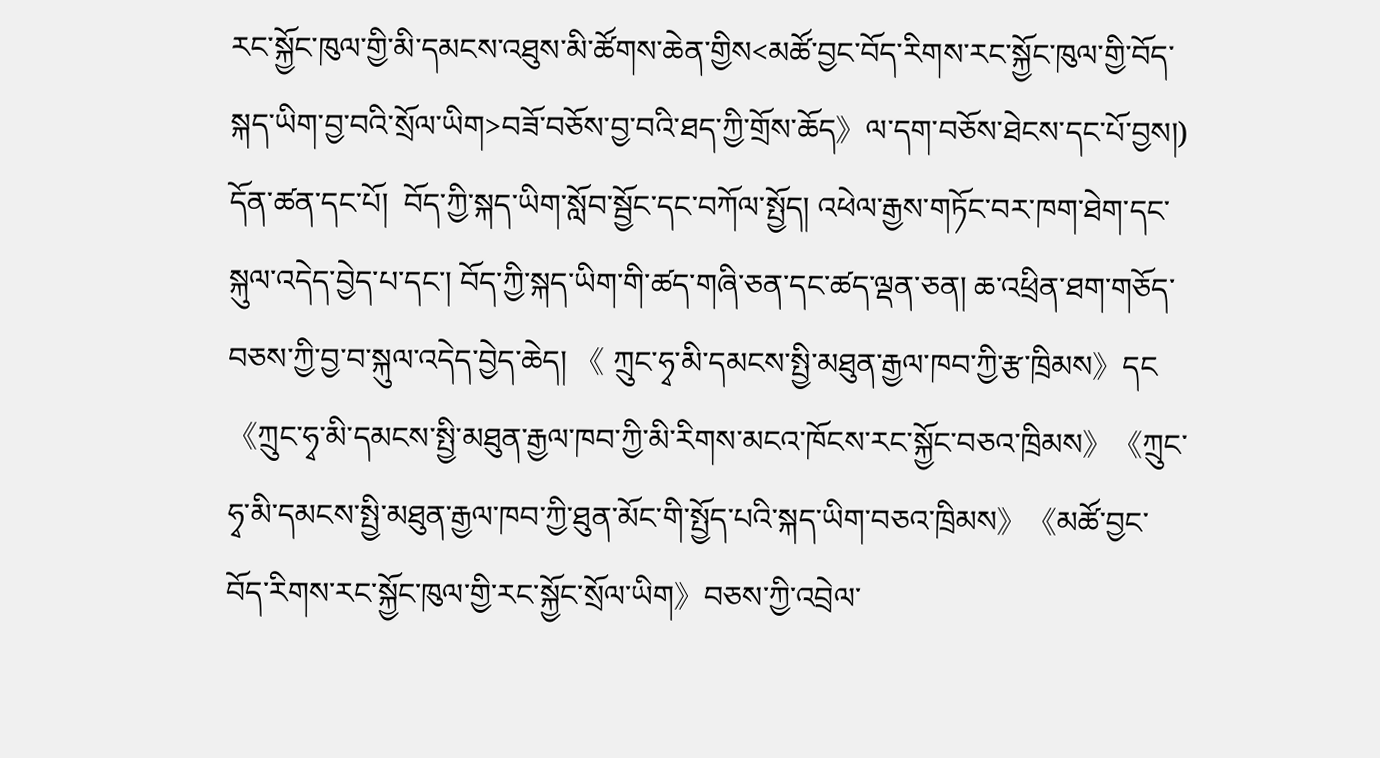རང་སྐྱོང་ཁུལ་གྱི་མི་དམངས་འཐུས་མི་ཚོགས་ཆེན་གྱིས<མཚོ་བྱང་བོད་རིགས་རང་སྐྱོང་ཁུལ་གྱི་བོད་སྐད་ཡིག་བྱ་བའི་སྲོལ་ཡིག>བཟོ་བཅོས་བྱ་བའི་ཐད་ཀྱི་གྲོས་ཆོད》ལ་དག་བཅོས་ཐེངས་དང་པོ་བྱས།)
དོན་ཚན་དང་པོ།  བོད་ཀྱི་སྐད་ཡིག་སློབ་སྦྱོང་དང་བཀོལ་སྤྱོད། འཕེལ་རྒྱས་གཏོང་བར་ཁག་ཐེག་དང་སྐུལ་འདེད་བྱེད་པ་དང་། བོད་ཀྱི་སྐད་ཡིག་གི་ཚད་གཞི་ཅན་དང་ཚད་ལྡན་ཅན། ཆ་འཕྲིན་ཐག་གཅོད་བཅས་ཀྱི་བྱ་བ་སྐུལ་འདེད་བྱེད་ཆེད། 《 ཀྲུང་ཧྭ་མི་དམངས་སྤྱི་མཐུན་རྒྱལ་ཁབ་ཀྱི་རྩ་ཁྲིམས》དང《ཀྲུང་ཧྭ་མི་དམངས་སྤྱི་མཐུན་རྒྱལ་ཁབ་ཀྱི་མི་རིགས་མངའ་ཁོངས་རང་སྐྱོང་བཅའ་ཁྲིམས》《ཀྲུང་ཧྭ་མི་དམངས་སྤྱི་མཐུན་རྒྱལ་ཁབ་ཀྱི་ཐུན་མོང་གི་སྤྱོད་པའི་སྐད་ཡིག་བཅའ་ཁྲིམས》《མཚོ་བྱང་བོད་རིགས་རང་སྐྱོང་ཁུལ་གྱི་རང་སྐྱོང་སྲོལ་ཡིག》བཅས་ཀྱི་འབྲེལ་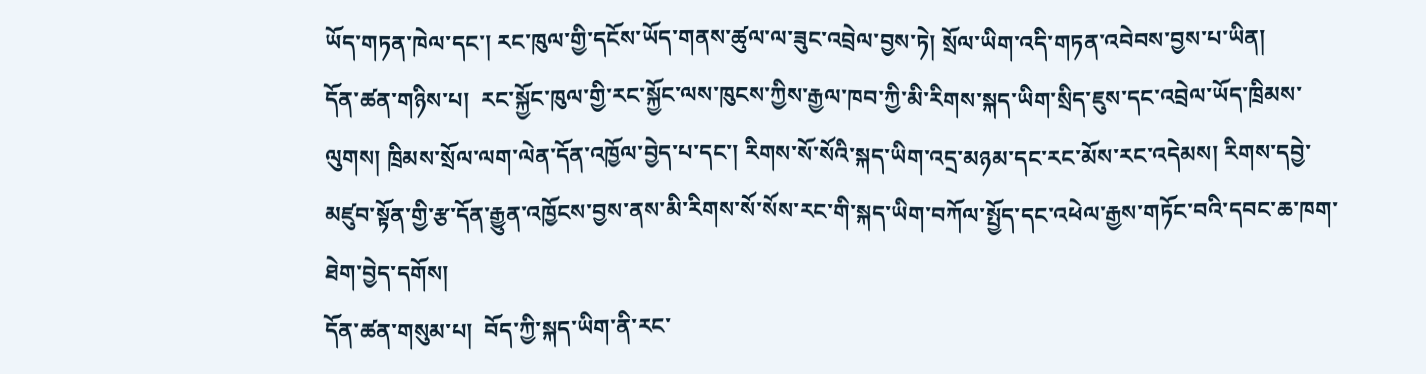ཡོད་གཏན་ཁེལ་དང་། རང་ཁུལ་གྱི་དངོས་ཡོད་གནས་ཚུལ་ལ་ཟུང་འབྲེལ་བྱས་ཏེ། སྲོལ་ཡིག་འདི་གཏན་འབེབས་བྱས་པ་ཡིན།
དོན་ཚན་གཉིས་པ།  རང་སྐྱོང་ཁུལ་གྱི་རང་སྐྱོང་ལས་ཁུངས་ཀྱིས་རྒྱལ་ཁབ་ཀྱི་མི་རིགས་སྐད་ཡིག་སྲིད་ཇུས་དང་འབྲེལ་ཡོད་ཁྲིམས་ལུགས། ཁྲིམས་སྲོལ་ལག་ལེན་དོན་འཁྱོལ་བྱེད་པ་དང་། རིགས་སོ་སོའི་སྐད་ཡིག་འདྲ་མཉམ་དང་རང་མོས་རང་འདེམས། རིགས་དབྱེ་མཛུབ་སྟོན་གྱི་རྩ་དོན་རྒྱུན་འཁྱོངས་བྱས་ནས་མི་རིགས་སོ་སོས་རང་གི་སྐད་ཡིག་བཀོལ་སྤྱོད་དང་འཕེལ་རྒྱས་གཏོང་བའི་དབང་ཆ་ཁག་ཐེག་བྱེད་དགོས།
དོན་ཚན་གསུམ་པ།  བོད་ཀྱི་སྐད་ཡིག་ནི་རང་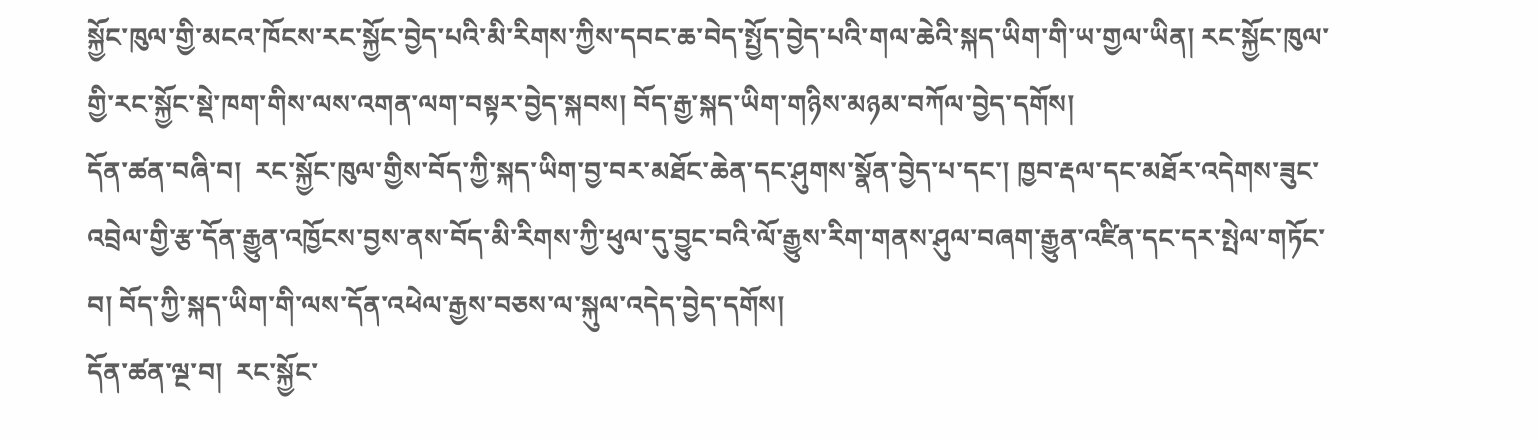སྐྱོང་ཁུལ་གྱི་མངའ་ཁོངས་རང་སྐྱོང་བྱེད་པའི་མི་རིགས་ཀྱིས་དབང་ཆ་བེད་སྤྱོད་བྱེད་པའི་གལ་ཆེའི་སྐད་ཡིག་གི་ཡ་གྱལ་ཡིན། རང་སྐྱོང་ཁུལ་གྱི་རང་སྐྱོང་སྡེ་ཁག་གིས་ལས་འགན་ལག་བསྟར་བྱེད་སྐབས། བོད་རྒྱ་སྐད་ཡིག་གཉིས་མཉམ་བཀོལ་བྱེད་དགོས།
དོན་ཚན་བཞི་བ།  རང་སྐྱོང་ཁུལ་གྱིས་བོད་ཀྱི་སྐད་ཡིག་བྱ་བར་མཐོང་ཆེན་དང་ཤུགས་སྣོན་བྱེད་པ་དང་། ཁྱབ་རྡལ་དང་མཐོར་འདེགས་ཟུང་འབྲེལ་གྱི་རྩ་དོན་རྒྱུན་འཁྱོངས་བྱས་ནས་བོད་མི་རིགས་ཀྱི་ཕུལ་དུ་བྱུང་བའི་ལོ་རྒྱུས་རིག་གནས་ཤུལ་བཞག་རྒྱུན་འཛིན་དང་དར་སྤེལ་གཏོང་བ། བོད་ཀྱི་སྐད་ཡིག་གི་ལས་དོན་འཕེལ་རྒྱས་བཅས་ལ་སྐུལ་འདེད་བྱེད་དགོས།
དོན་ཚན་ལྔ་བ།  རང་སྐྱོང་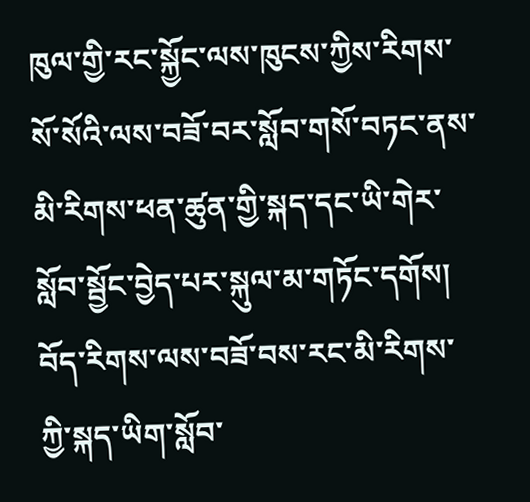ཁུལ་གྱི་རང་སྐྱོང་ལས་ཁུངས་ཀྱིས་རིགས་སོ་སོའི་ལས་བཟོ་བར་སློབ་གསོ་བཏང་ནས་མི་རིགས་ཕན་ཚུན་གྱི་སྐད་དང་ཡི་གེར་སློབ་སྦྱོང་བྱེད་པར་སྐུལ་མ་གཏོང་དགོས། བོད་རིགས་ལས་བཟོ་བས་རང་མི་རིགས་ཀྱི་སྐད་ཡིག་སློབ་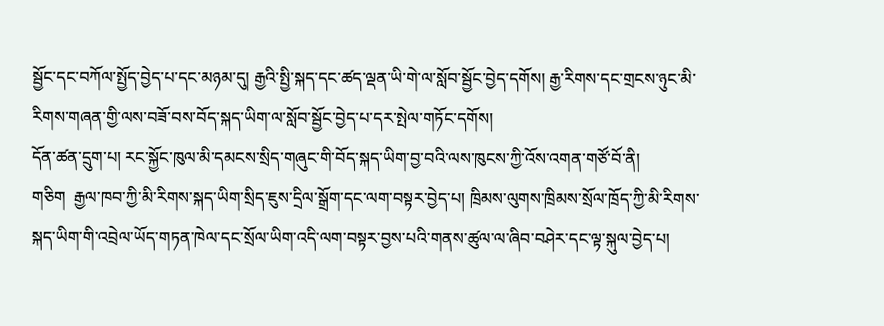སྦྱོང་དང་བཀོལ་སྤྱོད་བྱེད་པ་དང་མཉམ་དུ། རྒྱའི་སྤྱི་སྐད་དང་ཚད་ལྡན་ཡི་གེ་ལ་སློབ་སྦྱོང་བྱེད་དགོས། རྒྱ་རིགས་དང་གྲངས་ཉུང་མི་རིགས་གཞན་གྱི་ལས་བཟོ་བས་བོད་སྐད་ཡིག་ལ་སློབ་སྦྱོང་བྱེད་པ་དར་སྤེལ་གཏོང་དགོས།
དོན་ཚན་དྲུག་པ། རང་སྐྱོང་ཁུལ་མི་དམངས་སྲིད་གཞུང་གི་བོད་སྐད་ཡིག་བྱ་བའི་ལས་ཁུངས་ཀྱི་འོས་འགན་གཙོ་བོ་ནི།
གཅིག  རྒྱལ་ཁབ་ཀྱི་མི་རིགས་སྐད་ཡིག་སྲིད་ཇུས་དྲིལ་སྒྲོག་དང་ལག་བསྟར་བྱེད་པ། ཁྲིམས་ལུགས་ཁྲིམས་སྲོལ་ཁྲོད་ཀྱི་མི་རིགས་སྐད་ཡིག་གི་འབྲེལ་ཡོད་གཏན་ཁེལ་དང་སྲོལ་ཡིག་འདི་ལག་བསྟར་བྱས་པའི་གནས་ཚུལ་ལ་ཞིབ་བཤེར་དང་ལྟ་སྐུལ་བྱེད་པ།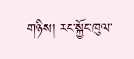གཉིས། རང་སྐྱོང་ཁུལ་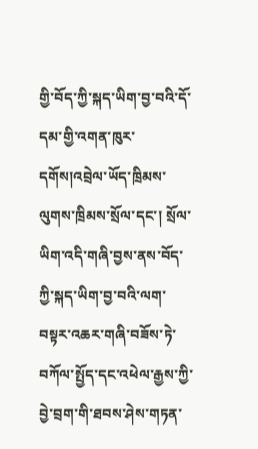གྱི་བོད་ཀྱི་སྐད་ཡིག་བྱ་བའི་དོ་དམ་གྱི་འགན་ཁུར་དགོས།འབྲེལ་ཡོད་ཁྲིམས་ལུགས་ཁྲིམས་སྲོལ་དང་། སྲོལ་ཡིག་འདི་གཞི་བྱས་ནས་བོད་ཀྱི་སྐད་ཡིག་བྱ་བའི་ལག་བསྟར་འཆར་གཞི་བཟོས་ཏེ་བཀོལ་སྤྱོད་དང་འཕེལ་རྒྱས་ཀྱི་བྱེ་བྲག་གི་ཐབས་ཤེས་གཏན་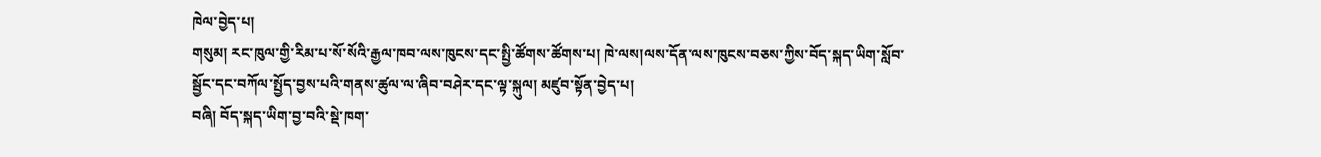ཁེལ་བྱེད་པ།
གསུམ། རང་ཁུལ་གྱི་རིམ་པ་སོ་སོའི་རྒྱལ་ཁབ་ལས་ཁུངས་དང་སྤྱི་ཚོགས་ཚོགས་པ། ཁེ་ལས།ལས་དོན་ལས་ཁུངས་བཅས་ཀྱིས་བོད་སྐད་ཡིག་སློབ་སྦྱོང་དང་བཀོལ་སྤྱོད་བྱས་པའི་གནས་ཚུལ་ལ་ཞིབ་བཤེར་དང་ལྟ་སྐུལ། མཛུབ་སྟོན་བྱེད་པ།
བཞི། བོད་སྐད་ཡིག་བྱ་བའི་སྡེ་ཁག་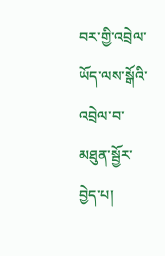བར་གྱི་འབྲེལ་ཡོད་ལས་སྒོའི་འབྲེལ་བ་མཐུན་སྦྱོར་བྱེད་པ།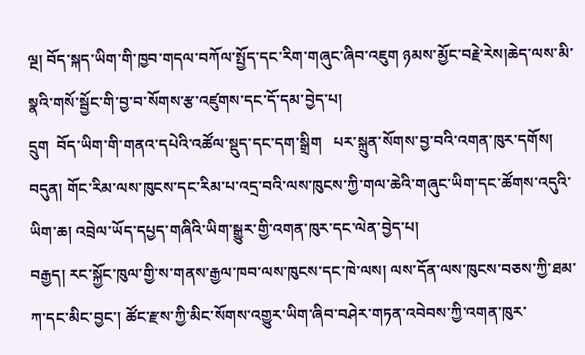ལྔ། བོད་སྐད་ཡིག་གི་ཁྱབ་གདལ་བཀོལ་སྤྱོད་དང་རིག་གཞུང་ཞིབ་འཇུག ཉམས་མྱོང་བརྗེ་རེས།ཆེད་ལས་མི་སྣའི་གསོ་སྦྱོང་གི་བྱ་བ་སོགས་རྩ་འཛུགས་དང་དོ་དམ་བྱེད་པ།
དྲུག  བོད་ཡིག་གི་གནའ་དཔེའི་འཚོལ་སྡུད་དང་དག་སྒྲིག   པར་སྐྲུན་སོགས་བྱ་བའི་འགན་ཁུར་དགོས།
བདུན། གོང་རིམ་ལས་ཁུངས་དང་རིམ་པ་འདྲ་བའི་ལས་ཁུངས་ཀྱི་གལ་ཆེའི་གཞུང་ཡིག་དང་ཚོགས་འདུའི་ཡིག་ཆ། འབྲེལ་ཡོད་དཔྱད་གཞིའི་ཡིག་སྒྱུར་གྱི་འགན་ཁུར་དང་ལེན་བྱེད་པ།
བརྒྱད། རང་སྐྱོང་ཁུལ་གྱི་ས་གནས་རྒྱལ་ཁབ་ལས་ཁུངས་དང་ཁེ་ལས། ལས་དོན་ལས་ཁུངས་བཅས་ཀྱི་ཐམ་ཀ་དང་མིང་བྱང་། ཚོང་རྫས་ཀྱི་མིང་སོགས་འགྱུར་ཡིག་ཞིབ་བཤེར་གཏན་འབེབས་ཀྱི་འགན་ཁུར་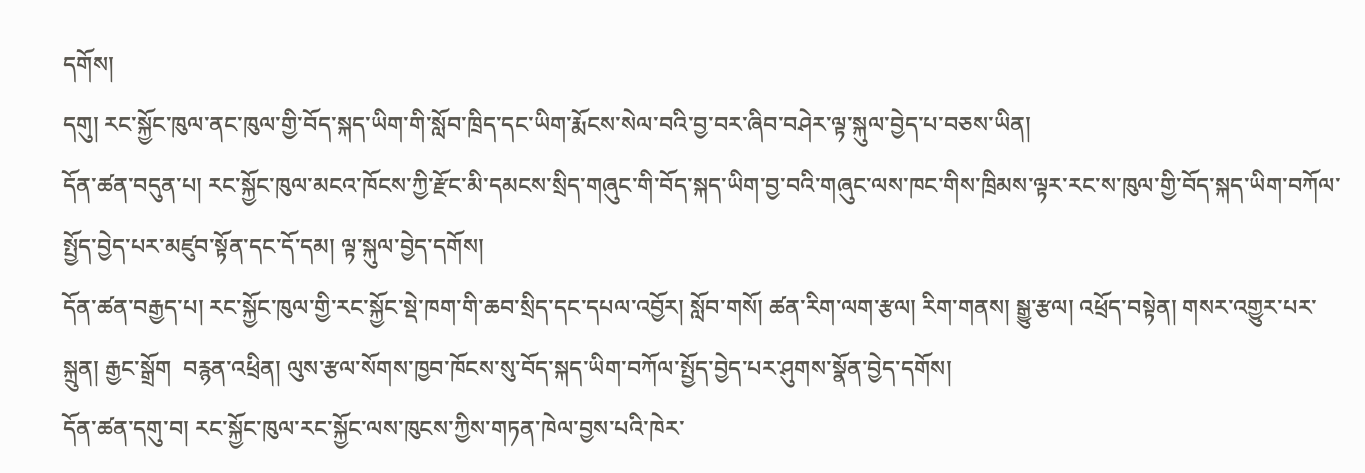དགོས།
དགུ། རང་སྐྱོང་ཁུལ་ནང་ཁུལ་གྱི་བོད་སྐད་ཡིག་གི་སློབ་ཁྲིད་དང་ཡིག་རྨོངས་སེལ་བའི་བྱ་བར་ཞིབ་བཤེར་ལྟ་སྐུལ་བྱེད་པ་བཅས་ཡིན།
དོན་ཚན་བདུན་པ། རང་སྐྱོང་ཁུལ་མངའ་ཁོངས་ཀྱི་རྫོང་མི་དམངས་སྲིད་གཞུང་གི་བོད་སྐད་ཡིག་བྱ་བའི་གཞུང་ལས་ཁང་གིས་ཁྲིམས་ལྟར་རང་ས་ཁུལ་གྱི་བོད་སྐད་ཡིག་བཀོལ་སྤྱོད་བྱེད་པར་མཛུབ་སྟོན་དང་དོ་དམ། ལྟ་སྐུལ་བྱེད་དགོས།
དོན་ཚན་བརྒྱད་པ། རང་སྐྱོང་ཁུལ་གྱི་རང་སྐྱོང་སྡེ་ཁག་གི་ཆབ་སྲིད་དང་དཔལ་འབྱོར། སློབ་གསོ། ཚན་རིག་ལག་རྩལ། རིག་གནས། སྒྱུ་རྩལ། འཕྲོད་བསྟེན། གསར་འགྱུར་པར་སྐྲུན། རྒྱང་སྒྲོག  བརྙན་འཕྲིན། ལུས་རྩལ་སོགས་ཁྱབ་ཁོངས་སུ་བོད་སྐད་ཡིག་བཀོལ་སྤྱོད་བྱེད་པར་ཤུགས་སྣོན་བྱེད་དགོས།
དོན་ཚན་དགུ་བ། རང་སྐྱོང་ཁུལ་རང་སྐྱོང་ལས་ཁུངས་ཀྱིས་གཏན་ཁེལ་བྱས་པའི་ཁེར་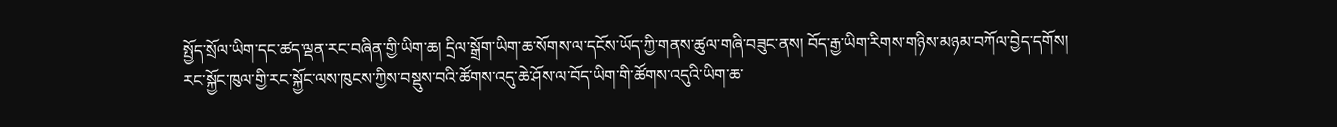སྤྱོད་སྲོལ་ཡིག་དང་ཚད་ལྡན་རང་བཞིན་གྱི་ཡིག་ཆ། དྲིལ་སྒྲོག་ཡིག་ཆ་སོགས་ལ་དངོས་ཡོད་ཀྱི་གནས་ཚུལ་གཞི་བཟུང་ནས། བོད་རྒྱ་ཡིག་རིགས་གཉིས་མཉམ་བཀོལ་བྱེད་དགོས།
རང་སྐྱོང་ཁུལ་གྱི་རང་སྐྱོང་ལས་ཁུངས་ཀྱིས་བསྡུས་བའི་ཚོགས་འདུ་ཆེ་ཤོས་ལ་བོད་ཡིག་གི་ཚོགས་འདུའི་ཡིག་ཆ་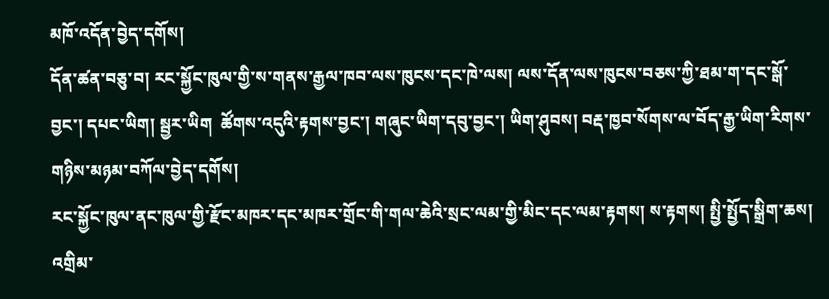མཁོ་འདོན་བྱེད་དགོས།
དོན་ཚན་བཅུ་བ། རང་སྐྱོང་ཁུལ་གྱི་ས་གནས་རྒྱལ་ཁབ་ལས་ཁུངས་དང་ཁེ་ལས། ལས་དོན་ལས་ཁུངས་བཅས་ཀྱི་ཐམ་ག་དང་སྒོ་བྱང་། དཔང་ཡིག། སྦྱར་ཡིག  ཚོགས་འདུའི་རྟགས་བྱང་། གཞུང་ཡིག་དབུ་བྱང་། ཡིག་ཤུབས། བརྡ་ཁྱབ་སོགས་ལ་བོད་རྒྱ་ཡིག་རིགས་གཉིས་མཉམ་བཀོལ་བྱེད་དགོས།
རང་སྐྱོང་ཁུལ་ནང་ཁུལ་གྱི་རྫོང་མཁར་དང་མཁར་གྲོང་གི་གལ་ཆེའི་སྲང་ལམ་གྱི་མིང་དང་ལམ་རྟགས། ས་རྟགས། སྤྱི་སྤྱོད་སྒྲིག་ཆས། འགྲིམ་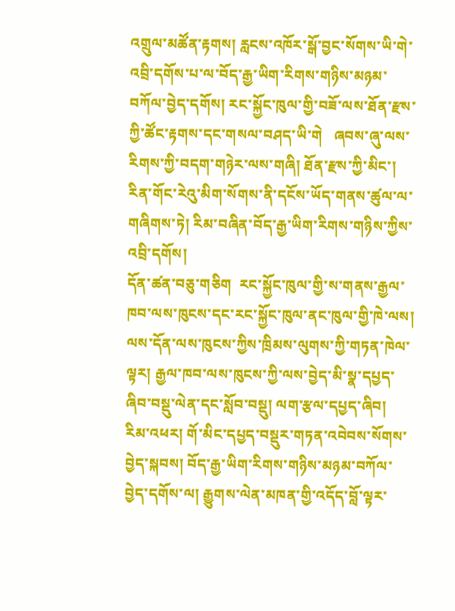འགྲུལ་མཚོན་རྟགས། རླངས་འཁོར་སྒོ་བྱང་སོགས་ཡི་གེ་འབྲི་དགོས་པ་ལ་བོད་རྒྱ་ཡིག་རིགས་གཉིས་མཉམ་བཀོལ་བྱེད་དགོས། རང་སྐྱོང་ཁུལ་གྱི་བཟོ་ལས་ཐོན་རྫས་ཀྱི་ཚོང་རྟགས་དང་གསལ་བཤད་ཡི་གེ   ཞབས་ཞུ་ལས་རིགས་ཀྱི་བདག་གཉེར་ལས་གཞི། ཐོན་རྫས་ཀྱི་མིང་། རིན་གོང་རེའུ་མིག་སོགས་ནི་དངོས་ཡོད་གནས་ཚུལ་ལ་གཞིགས་ཏེ། རིམ་བཞིན་བོད་རྒྱ་ཡིག་རིགས་གཉིས་ཀྱིས་འབྲི་དགོས།
དོན་ཚན་བཅུ་གཅིག  རང་སྐྱོང་ཁུལ་གྱི་ས་གནས་རྒྱལ་ཁབ་ལས་ཁུངས་དང་རང་སྐྱོང་ཁུལ་ནང་ཁུལ་གྱི་ཁེ་ལས། ལས་དོན་ལས་ཁུངས་ཀྱིས་ཁྲིམས་ལུགས་ཀྱི་གཏན་ཁེལ་ལྟར། རྒྱལ་ཁབ་ལས་ཁུངས་ཀྱི་ལས་བྱེད་མི་སྣ་དཔྱད་ཞིབ་བསྡུ་ལེན་དང་སློབ་བསྡུ། ལག་རྩལ་དཔྱད་ཞིབ། རིམ་འཕར། གོ་མིང་དཔྱད་བསྡུར་གཏན་འབེབས་སོགས་བྱེད་སྐབས། བོད་རྒྱ་ཡིག་རིགས་གཉིས་མཉམ་བཀོལ་བྱེད་དགོས་ལ། རྒྱུགས་ལེན་མཁན་གྱི་འདོད་བློ་ལྟར་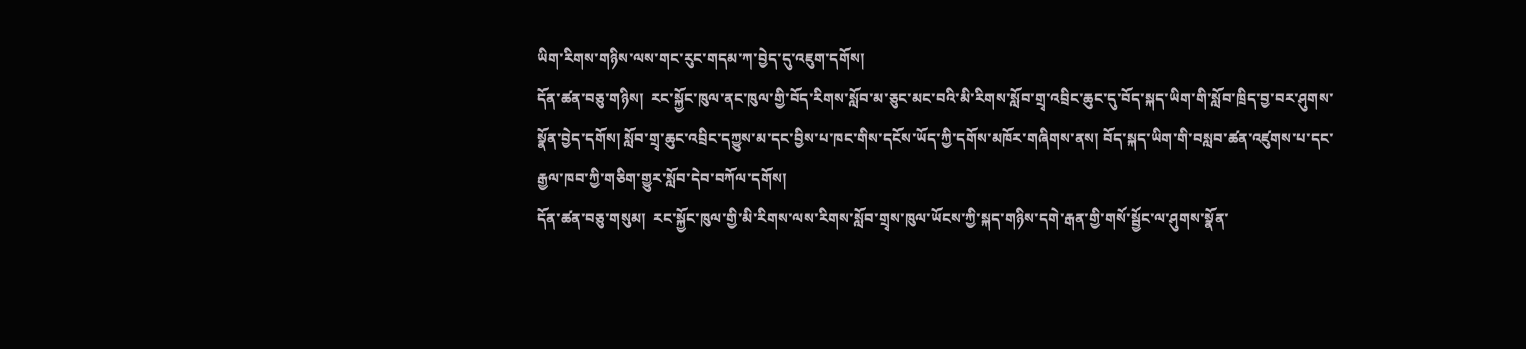ཡིག་རིགས་གཉིས་ལས་གང་རུང་གདམ་ཀ་བྱེད་དུ་འཇུག་དགོས།
དོན་ཚན་བཅུ་གཉིས།  རང་སྐྱོང་ཁུལ་ནང་ཁུལ་གྱི་བོད་རིགས་སློབ་མ་ཅུང་མང་བའི་མི་རིགས་སློབ་གྲྭ་འབྲིང་ཆུང་དུ་བོད་སྐད་ཡིག་གི་སློབ་ཁྲིད་བྱ་བར་ཤུགས་སྣོན་བྱེད་དགོས། སློབ་གྲྭ་ཆུང་འབྲིང་དཀྱུས་མ་དང་བྱིས་པ་ཁང་གིས་དངོས་ཡོད་ཀྱི་དགོས་མཁོར་གཞིགས་ནས། བོད་སྐད་ཡིག་གི་བསླབ་ཚན་འཛུགས་པ་དང་རྒྱལ་ཁབ་ཀྱི་གཅིག་གྱུར་སློབ་དེབ་བཀོལ་དགོས།
དོན་ཚན་བཅུ་གསུམ།  རང་སྐྱོང་ཁུལ་གྱི་མི་རིགས་ལས་རིགས་སློབ་གྲྭས་ཁུལ་ཡོངས་ཀྱི་སྐད་གཉིས་དགེ་རྒན་གྱི་གསོ་སྦྱོང་ལ་ཤུགས་སྣོན་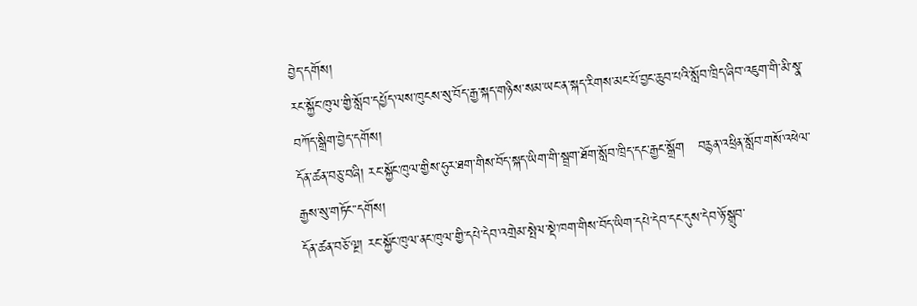བྱེད་དགོས།
རང་སྐྱོང་ཁུལ་གྱི་སློབ་དཔྱོད་ལས་ཁུངས་སུ་བོད་རྒྱ་སྐད་གཉིས་སམ་ཡང་ན་སྐད་རིགས་མང་པོ་བྱང་ཆུབ་པའི་སློབ་ཁྲིད་ཞིབ་འཇུག་གི་མི་སྣ་བཀོད་སྒྲིག་བྱེད་དགོས།
དོན་ཚན་བཅུ་བཞི། རང་སྐྱོང་ཁུལ་གྱིས་ཧུར་ཐག་གིས་བོད་སྐད་ཡིག་གི་སྦྲག་ཐོག་སློབ་ཁྲིད་དང་རྒྱང་སྒྲོག   བརྙན་འཕྲིན་སློབ་གསོ་འཕེལ་རྒྱས་སུ་གཏོང་་དགོས།
དོན་ཚན་བཅོ་ལྔ། རང་སྐྱོང་ཁུལ་ནང་ཁུལ་གྱི་དཔེ་དེབ་འགྲེམ་སྤེལ་སྡེ་ཁག་གིས་བོད་ཡིག་དཔེ་དེབ་དང་དུས་དེབ་ཉོ་སྒྲུབ་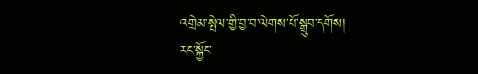འགྲེམ་སྤེལ་གྱི་བྱ་བ་ལེགས་པོ་སྒྲུབ་དགོས།
རང་སྐྱོང་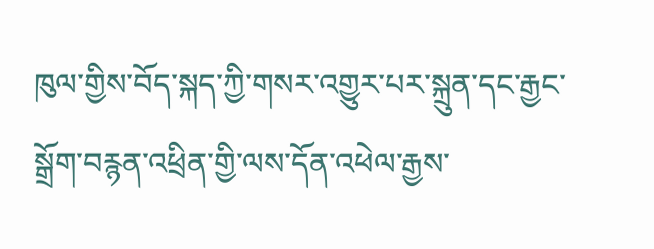ཁུལ་གྱིས་བོད་སྐད་ཀྱི་གསར་འགྱུར་པར་སྐྲུན་དང་རྒྱང་སྒྲོག་བརྙན་འཕྲིན་གྱི་ལས་དོན་འཕེལ་རྒྱས་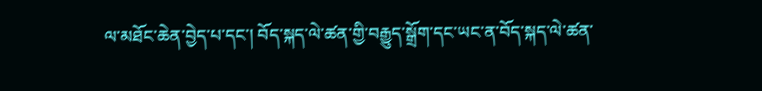ལ་མཐོང་ཆེན་བྱེད་པ་དང་། བོད་སྐད་ལེ་ཚན་གྱི་བརྒྱུད་སྒྲོག་དང་ཡང་ན་བོད་སྐད་ལེ་ཚན་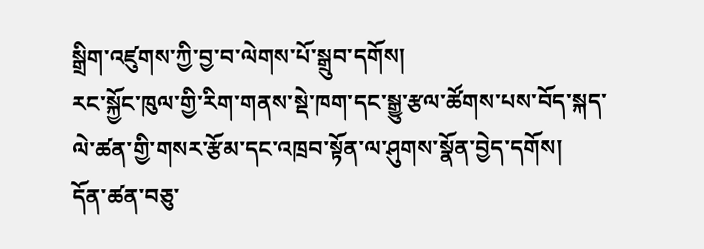སྒྲིག་འཛུགས་ཀྱི་བྱ་བ་ལེགས་པོ་སྒྲུབ་དགོས།
རང་སྐྱོང་ཁུལ་གྱི་རིག་གནས་སྡེ་ཁག་དང་སྒྱུ་རྩལ་ཚོགས་པས་བོད་སྐད་ལེ་ཚན་གྱི་གསར་རྩོམ་དང་འཁྲབ་སྟོན་ལ་ཤུགས་སྣོན་བྱེད་དགོས།
དོན་ཚན་བཅུ་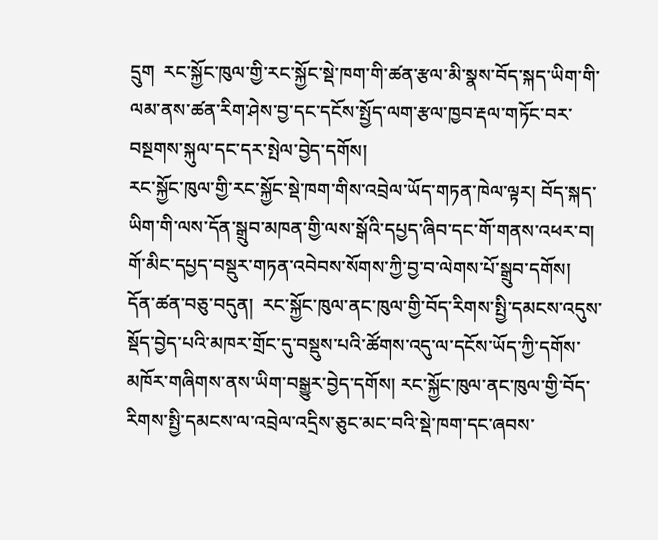དྲུག  རང་སྐྱོང་ཁུལ་གྱི་རང་སྐྱོང་སྡེ་ཁག་གི་ཚན་རྩལ་མི་སྣས་བོད་སྐད་ཡིག་གི་ལམ་ནས་ཚན་རིག་ཤེས་བྱ་དང་དངོས་སྤྱོད་ལག་རྩལ་ཁྱབ་རྡལ་གཏོང་བར་བསྔགས་སྐུལ་དང་དར་སྤེལ་བྱེད་དགོས།
རང་སྐྱོང་ཁུལ་གྱི་རང་སྐྱོང་སྡེ་ཁག་གིས་འབྲེལ་ཡོད་གཏན་ཁེལ་ལྟར། བོད་སྐད་ཡིག་གི་ལས་དོན་སྒྲུབ་མཁན་གྱི་ལས་སྒོའི་དཔྱད་ཞིབ་དང་གོ་གནས་འཕར་བ། གོ་མིང་དཔྱད་བསྡུར་གཏན་འབེབས་སོགས་ཀྱི་བྱ་བ་ལེགས་པོ་སྒྲུབ་དགོས།
དོན་ཚན་བཅུ་བདུན།  རང་སྐྱོང་ཁུལ་ནང་ཁུལ་གྱི་བོད་རིགས་སྤྱི་དམངས་འདུས་སྡོད་བྱེད་པའི་མཁར་གྲོང་དུ་བསྡུས་པའི་ཚོགས་འདུ་ལ་དངོས་ཡོད་ཀྱི་དགོས་མཁོར་གཞིགས་ནས་ཡིག་བསྒྱུར་བྱེད་དགོས། རང་སྐྱོང་ཁུལ་ནང་ཁུལ་གྱི་བོད་རིགས་སྤྱི་དམངས་ལ་འབྲེལ་འདྲིས་ཅུང་མང་བའི་སྡེ་ཁག་དང་ཞབས་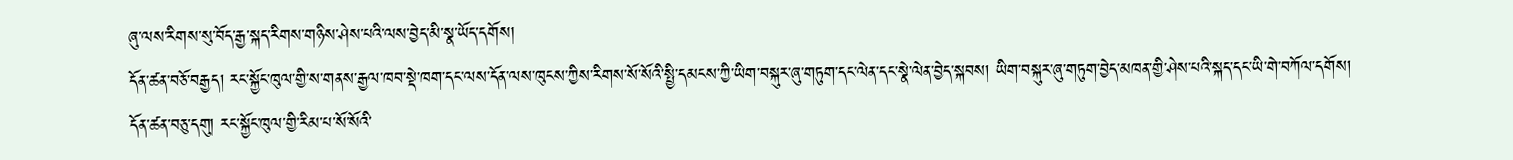ཞུ་ལས་རིགས་སུ་བོད་རྒྱ་སྐད་རིགས་གཉིས་ཤེས་པའི་ལས་བྱེད་མི་སྣ་ཡོད་དགོས།
དོན་ཚན་བཅོ་བརྒྱད། རང་སྐྱོང་ཁུལ་གྱི་ས་གནས་རྒྱལ་ཁབ་སྡེ་ཁག་དང་ལས་དོན་ལས་ཁུངས་ཀྱིས་རིགས་སོ་སོའི་སྤྱི་དམངས་ཀྱི་ཡིག་བསྐུར་ཞུ་གཏུག་དང་ལེན་དང་སྣེ་ལེན་བྱེད་སྐབས། ཡིག་བསྐུར་ཞུ་གཏུག་བྱེད་མཁན་གྱི་ཤེས་པའི་སྐད་དང་ཡི་གེ་བཀོལ་དགོས།
དོན་ཚན་བཅུ་དགུ། རང་སྐྱོང་ཁུལ་གྱི་རིམ་པ་སོ་སོའི་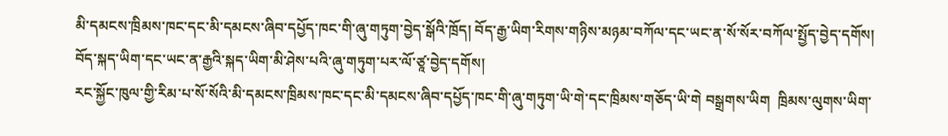མི་དམངས་ཁྲིམས་ཁང་དང་མི་དམངས་ཞིབ་དཔྱོད་ཁང་གི་ཞུ་གཏུག་བྱེད་སྒོའི་ཁྲོད། བོད་རྒྱ་ཡིག་རིགས་གཉིས་མཉམ་བཀོལ་དང་ཡང་ན་སོ་སོར་བཀོལ་སྤྱོད་བྱེད་དགོས། བོད་སྐད་ཡིག་དང་ཡང་ན་རྒྱའི་སྐད་ཡིག་མི་ཤེས་པའི་ཞུ་གཏུག་པར་ལོ་ཙཱ་བྱེད་དགོས།
རང་སྐྱོང་ཁུལ་གྱི་རིམ་པ་སོ་སོའི་མི་དམངས་ཁྲིམས་ཁང་དང་མི་དམངས་ཞིབ་དཔྱོད་ཁང་གི་ཞུ་གཏུག་ཡི་གེ་དང་ཁྲིམས་གཅོད་ཡི་གེ བསྒྲགས་ཡིག  ཁྲིམས་ལུགས་ཡིག་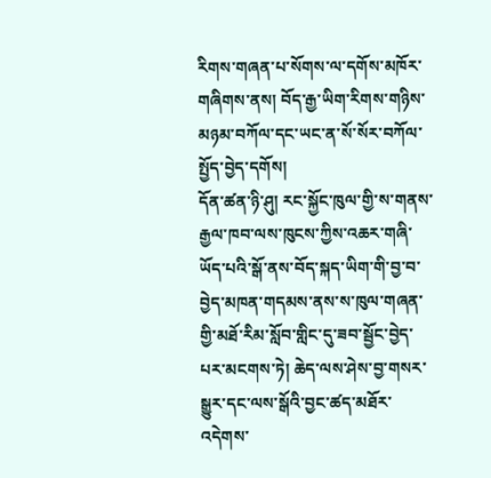རིགས་གཞན་པ་སོགས་ལ་དགོས་མཁོར་གཞིགས་ནས། བོད་རྒྱ་ཡིག་རིགས་གཉིས་མཉམ་བཀོལ་དང་ཡང་ན་སོ་སོར་བཀོལ་སྤྱོད་བྱེད་དགོས།
དོན་ཚན་ཉི་ཤུ། རང་སྐྱོང་ཁུལ་གྱི་ས་གནས་རྒྱལ་ཁབ་ལས་ཁུངས་ཀྱིས་འཆར་གཞི་ཡོད་པའི་སྒོ་ནས་བོད་སྐད་ཡིག་གི་བྱ་བ་བྱེད་མཁན་གདམས་ནས་ས་ཁུལ་གཞན་གྱི་མཐོ་རིམ་སློབ་གླིང་དུ་ཟབ་སྦྱོང་བྱེད་པར་མངགས་ཏེ། ཆེད་ལས་ཤེས་བྱ་གསར་སྒྱུར་དང་ལས་སྒོའི་བྱང་ཚད་མཐོར་འདེགས་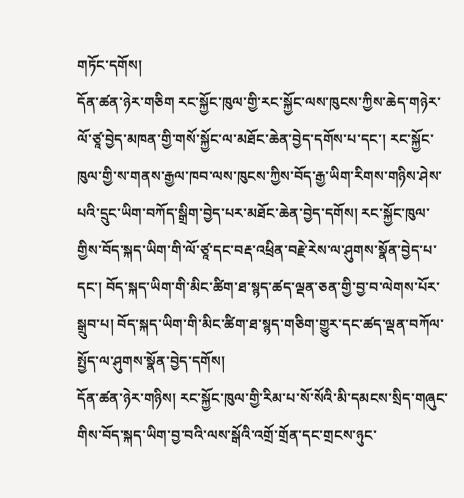གཏོང་དགོས།
དོན་ཚན་ཉེར་གཅིག རང་སྐྱོང་ཁུལ་གྱི་རང་སྐྱོང་ལས་ཁུངས་ཀྱིས་ཆེད་གཉེར་ལོ་ཙཱ་བྱེད་མཁན་གྱི་གསོ་སྐྱོང་ལ་མཐོང་ཆེན་བྱེད་དགོས་པ་དང་། རང་སྐྱོང་ཁུལ་གྱི་ས་གནས་རྒྱལ་ཁབ་ལས་ཁུངས་ཀྱིས་བོད་རྒྱ་ཡིག་རིགས་གཉིས་ཤེས་པའི་དྲུང་ཡིག་བཀོད་སྒྲིག་བྱེད་པར་མཐོང་ཆེན་བྱེད་དགོས། རང་སྐྱོང་ཁུལ་གྱིས་བོད་སྐད་ཡིག་གི་ལོ་ཙཱ་དང་བརྡ་འཕྲིན་བརྗེ་རེས་ལ་ཤུགས་སྣོན་བྱེད་པ་དང་། བོད་སྐད་ཡིག་གི་མིང་ཚིག་ཐ་སྙད་ཚད་ལྡན་ཅན་གྱི་བྱ་བ་ལེགས་པོར་སྒྲུབ་པ། བོད་སྐད་ཡིག་གི་མིང་ཚིག་ཐ་སྙད་གཅིག་གྱུར་དང་ཚད་ལྡན་བཀོལ་སྤྱོད་ལ་ཤུགས་སྣོན་བྱེད་དགོས།
དོན་ཚན་ཉེར་གཉིས། རང་སྐྱོང་ཁུལ་གྱི་རིམ་པ་སོ་སོའི་མི་དམངས་སྲིད་གཞུང་གིས་བོད་སྐད་ཡིག་བྱ་བའི་ལས་སྒོའི་འགྲོ་གྲོན་དང་གྲངས་ཉུང་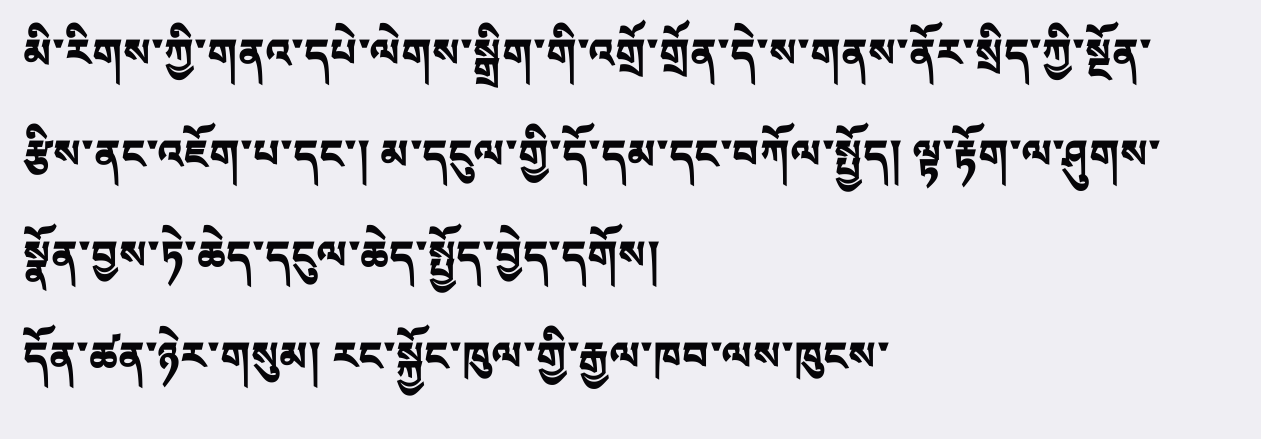མི་རིགས་ཀྱི་གནའ་དཔེ་ལེགས་སྒྲིག་གི་འགྲོ་གྲོན་དེ་ས་གནས་ནོར་སྲིད་ཀྱི་སྔོན་རྩིས་ནང་འཇོག་པ་དང་། མ་དངུལ་གྱི་དོ་དམ་དང་བཀོལ་སྤྱོད། ལྟ་རྟོག་ལ་ཤུགས་སྣོན་བྱས་ཏེ་ཆེད་དངུལ་ཆེད་སྤྱོད་བྱེད་དགོས།
དོན་ཚན་ཉེར་གསུམ། རང་སྐྱོང་ཁུལ་གྱི་རྒྱལ་ཁབ་ལས་ཁུངས་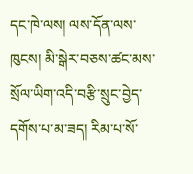དང་ཁེ་ལས། ལས་དོན་ལས་ཁུངས། མི་སྒེར་བཅས་ཚང་མས་སྲོལ་ཡིག་འདི་བརྩི་སྲུང་བྱེད་དགོས་པ་མ་ཟད། རིམ་པ་སོ་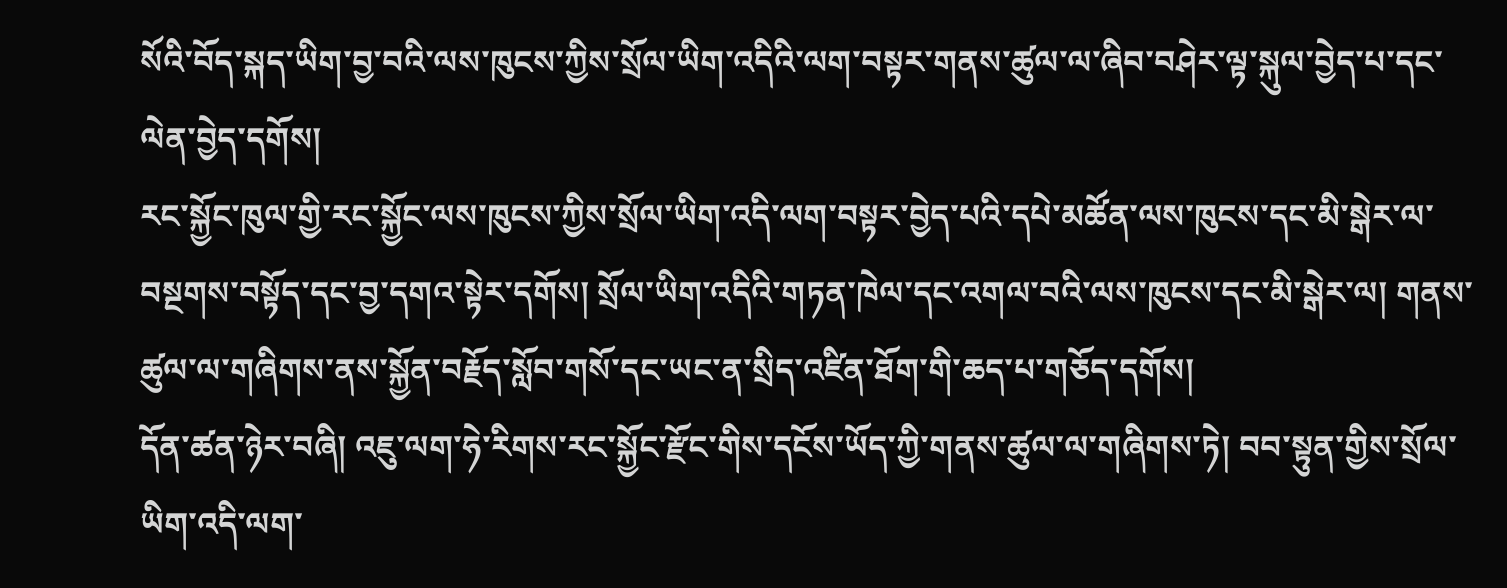སོའི་བོད་སྐད་ཡིག་བྱ་བའི་ལས་ཁུངས་ཀྱིས་སྲོལ་ཡིག་འདིའི་ལག་བསྟར་གནས་ཚུལ་ལ་ཞིབ་བཤེར་ལྟ་སྐུལ་བྱེད་པ་དང་ལེན་བྱེད་དགོས།
རང་སྐྱོང་ཁུལ་གྱི་རང་སྐྱོང་ལས་ཁུངས་ཀྱིས་སྲོལ་ཡིག་འདི་ལག་བསྟར་བྱེད་པའི་དཔེ་མཚོན་ལས་ཁུངས་དང་མི་སྒེར་ལ་བསྔགས་བསྟོད་དང་བྱ་དགའ་སྟེར་དགོས། སྲོལ་ཡིག་འདིའི་གཏན་ཁེལ་དང་འགལ་བའི་ལས་ཁུངས་དང་མི་སྒེར་ལ། གནས་ཚུལ་ལ་གཞིགས་ནས་སྐྱོན་བརྗོད་སློབ་གསོ་དང་ཡང་ན་སྲིད་འཛིན་ཐོག་གི་ཆད་པ་གཅོད་དགོས།
དོན་ཚན་ཉེར་བཞི། འཇུ་ལག་ཧེ་རིགས་རང་སྐྱོང་རྫོང་གིས་དངོས་ཡོད་ཀྱི་གནས་ཚུལ་ལ་གཞིགས་ཏེ། བབ་སྟུན་གྱིས་སྲོལ་ཡིག་འདི་ལག་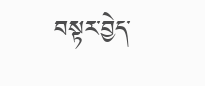བསྟར་བྱེད་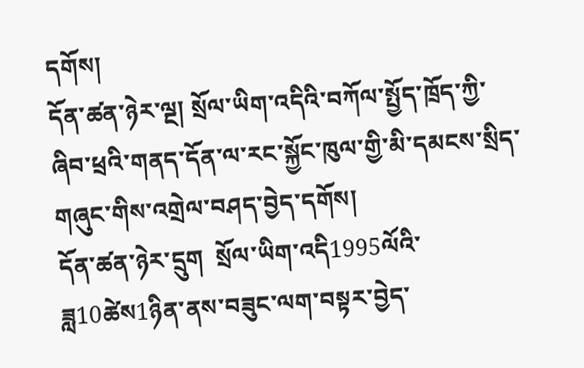དགོས།
དོན་ཚན་ཉེར་ལྔ། སྲོལ་ཡིག་འདིའི་བཀོལ་སྤྱོད་ཁྲོད་ཀྱི་ཞིབ་ཕྲའི་གནད་དོན་ལ་རང་སྐྱོང་ཁུལ་གྱི་མི་དམངས་སྲིད་གཞུང་གིས་འགྲེལ་བཤད་བྱེད་དགོས།
དོན་ཚན་ཉེར་དྲུག  སྲོལ་ཡིག་འདི1995ལོའི་ཟླ10ཚེས1ཉིན་ནས་བཟུང་ལག་བསྟར་བྱེད་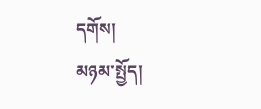དགོས།
མཉམ་སྤྱོད།